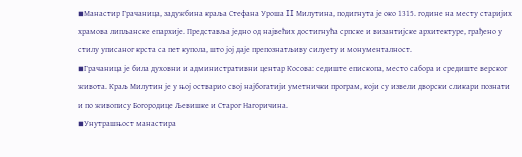◾Манастир Грачаница, задужбина краља Стефана Уроша II Милутина, подигнута је око 1315. године на месту старијих храмова липљанске епархије. Представља једно од највећих достигнућа српске и византијске архитектуре, грађенo у стилу уписаног крста са пет купола, што јој даје препознатљиву силуету и монументалност.
◾Грачаница је била духовни и административни центар Косова: седиште епископа, место сабора и средиште верског живота. Краљ Милутин је у њој остварио свој најбогатији уметнички програм, који су извели дворски сликари познати и по живопису Богородице Љевишке и Старог Нагоричина.
◾Унутрашњост манастира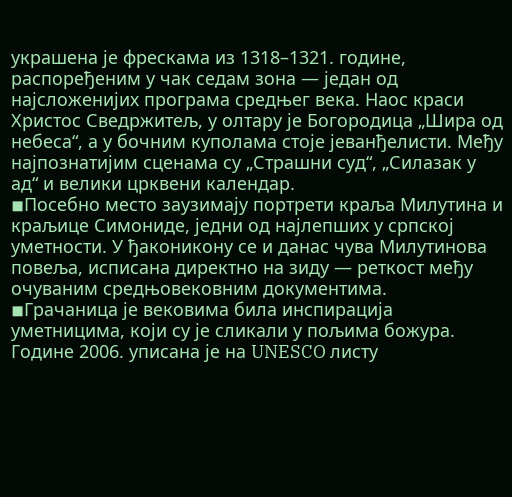украшена је фрескама из 1318–1321. године, распоређеним у чак седам зона — један од најсложенијих програма средњег века. Наос краси Христос Сведржитељ, у олтару је Богородица „Шира од небеса“, а у бочним куполама стоје јеванђелисти. Међу најпознатијим сценама су „Страшни суд“, „Силазак у ад“ и велики црквени календар.
◾Посебно место заузимају портрети краља Милутина и краљице Симониде, једни од најлепших у српској уметности. У ђаконикону се и данас чува Милутинова повеља, исписана директно на зиду — реткост међу очуваним средњовековним документима.
◾Грачаница је вековима била инспирација уметницима, који су је сликали у пољима божура. Године 2006. уписана је на UNESCO листу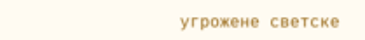угрожене светске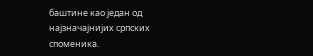баштине као један од најзначајнијих српских споменика.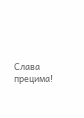Слава прецима!